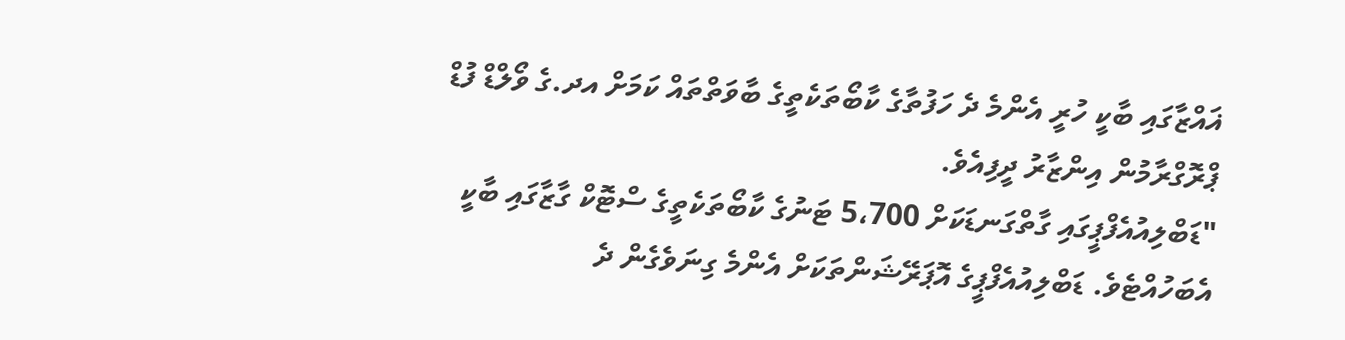ޣައްޒާގައި ބާކީ ހުރީ އެންމެ ދެ ހަފުތާގެ ކާބޯތަކެތީގެ ބާވަތްތައް ކަމަށް އދ.ގެ ވޯލްޑް ފުޑް ޕްރޮގްރާމުން އިންޒާރު ދީފިއެވެ.
"ޑަބްލިއުއެފްޕީގައި ގާތްގަނޑަކަށް 5،700 ޓަނުގެ ކާބޯތަކެތީގެ ސްޓޮކް ގާޒާގައި ބާކީ އެބަހުއްޓެވެ. ޑަބްލިއުއެފްޕީގެ އޮޕަރޭޝަންތަކަށް އެންމެ ގިނަވެގެން ދެ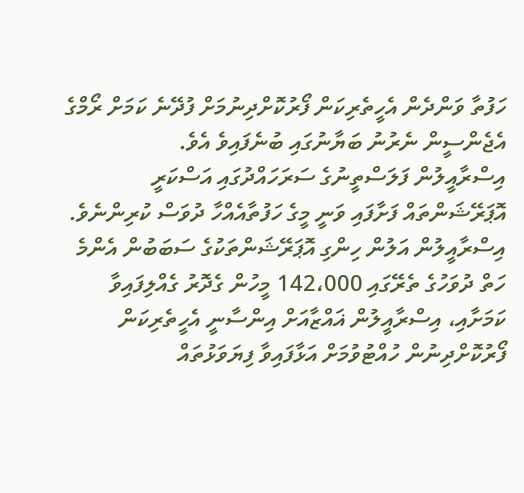ހަފުތާ ވަންދެން އެހީތެރިކަން ފޯރުކޮށްދިނުމަށް ފުދޭނެ ކަމަށް ރޯމްގެ އެޖެންސީން ނެރުނު ބަޔާނުގައި ބުނެފައިވެ އެވެ.
އިސްރާއީލުން ފަލަސްތީނުގެ ސަރަހައްދުގައި އަސްކަރީ އޮޕަރޭޝަންތައް ފަށާފައި ވަނީ މީގެ ހަފުތާއެއްހާ ދުވަސް ކުރިންނެވެ.
އިސްރާއީލުން އަލުން ހިންގި އޮޕަރޭޝަންތަކުގެ ސަބަބުން އެންމެ ހަތް ދުވަހުގެ ތެރޭގައި 142،000 މީހުން ގެދޮރު ގެއްލިފައިވާ ކަމަށާއި، އިސްރާއީލުން ޣައްޒާއަށް އިންސާނީ އެހީތެރިކަން ފޯރުކޮށްދިނުން ހުއްޓުވުމަށް އަޅާފައިވާ ފިޔަވަޅުތައް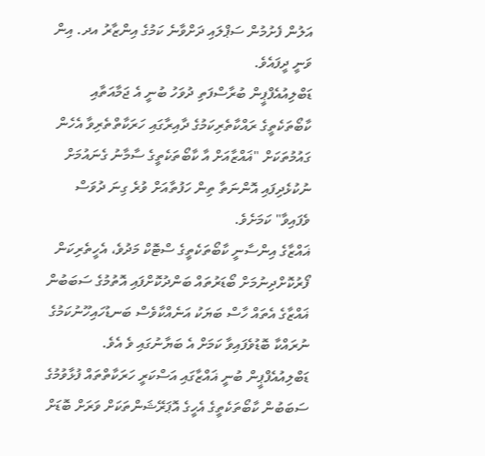އަލުން ފެށުމުން ސަޕްލައި ދަށްވާނެ ކަމުގެ އިންޒާރު އދ. އިން ވަނީ ދީފައެވެ.
ޑަބްލިއުއެފްޕީން ބުރާސްފަތި ދުވަހު ބުނީ އެ ޖަމާއަތާއި ކާބޯތަކެތީގެ ރައްކާތެރިކަމުގެ ދާއިރާގައި ހަރަކާތްތެރިވާ އެހެން ގައުމުތަކަށް "ޣައްޒާއަށް އާ ކާބޯތަކެތީގެ ސާމާނު ގެނައުމަށް ނުކުޅެދިފައި އޮންނަތާ ތިން ހަފުތާއަށް ވުރެ ގިނަ ދުވަސް ވެފައިވާ" ކަމަށެވެ.
ޣައްޒާގެ އިންސާނީ ކާބޯތަކެތީގެ ސްޓޮކް މަދުވެ، އެހީތެރިކަން ފޯރުކޮށްދިނުމަށް ބޯޑަރުތައް ބަންދުކޮށްފައި އޮތުމުގެ ސަބަބުން ޣައްޒާގެ އެތައް ހާސް ބަޔަކު އަނެއްކާވެސް ބަނޑުހައިހޫނުކަމުގެ ނުރައްކާ ބޮޑުވެފައިވާ ކަމަށް އެ ބަޔާނުގައި ވެ އެވެ.
ޑަބްލިއުއެފްޕީން ބުނީ ޣައްޒާގައި އަސްކަރީ ހަރަކާތްތައް ފުޅާވުމުގެ ސަބަބުން ކާބޯތަކެތީގެ އެހީގެ އޮޕަރޭޝަންތަކަށް ވަރަށް ބޮޑަށް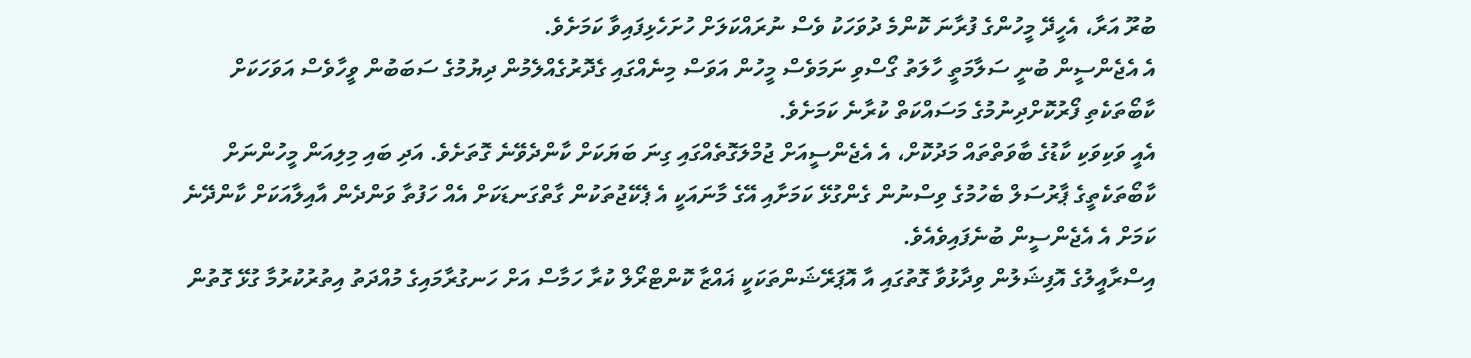ބުރޫ އަރާ، އެހީދޭ މީހުންގެ ފުރާނަ ކޮންމެ ދުވަހަކު ވެސް ނުރައްކަލަށް ހުށަހެޅިފައިވާ ކަމަށެވެ.
އެ އެޖެންސީން ބުނީ ސަލާމަތީ ހާލަތު ގޯސްވި ނަމަވެސް މީހުން އަވަސް މިނެއްގައި ގެދޮރުގެއްލެމުން ދިޔުމުގެ ސަބަބުން ވީހާވެސް އަވަހަކަށް ކާބޯތަކެތި ފޯރުކޮށްދިނުމުގެ މަސައްކަތް ކުރާނެ ކަމަށެވެ.
އެއީ ވަކިވަކި ކާޑުގެ ބާވަތްތައް މަދުކޮށް، އެ އެޖެންސީއަށް ޖުމްލަގޮތެއްގައި ގިނަ ބަޔަކަށް ކާންދެވޭނެ ގޮތަށެވެ. އަދި ބައި މިލިއަން މީހުންނަށް ކާބޯތަކެތީގެ ޕާރުސަލް ބެހުމުގެ ވިސްނުން ގެންގުޅޭ ކަމަށާއި އޭގެ މާނައަކީ އެ ޕެކޭޖުތަކުން ގާތްގަނޑަކަށް އެއް ހަފުތާ ވަންދެން އާއިލާއަކަށް ކާންދޭނެ ކަމަށް އެ އެޖެންސީން ބުނެފައިވެއެވެ.
އިސްރާއީލުގެ އޮފިޝަލުން ވިދާޅުވާ ގޮތުގައި އާ އޮޕަރޭޝަންތަކަކީ ޣައްޒާ ކޮންޓްރޯލް ކުރާ ހަމާސް އަށް ހަނގުރާމައިގެ މުއްދަތު އިތުރުކުރުމާ ގުޅޭ ގޮތުން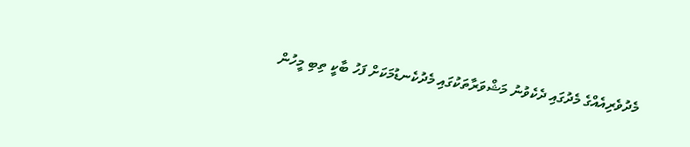މެދުވެރިއެއްގެ މެދުގައި ދެކެވުނު މަޝްވަރާތަކުގައި މެދުކެނޑުމަކަށް ފަހު ބާކީ ތިބި މީހުން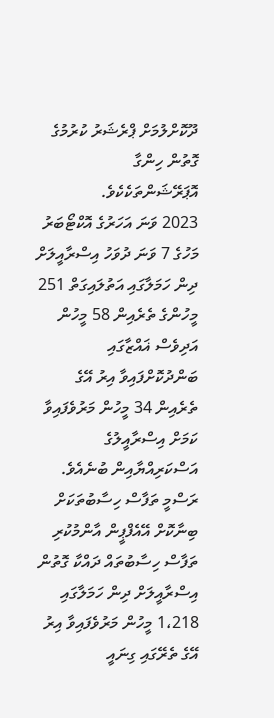ދޫކޮށްލުމަށް ޕްރެޝަރު ކުރުމުގެ ގޮތުން ހިންގާ އޮޕަރޭޝަންތަކެކެވެ.
2023 ވަނަ އަހަރުގެ އޮކްޓޯބަރު މަހުގެ 7 ވަނަ ދުވަހު އިސްރާއީލަށް ދިން ހަމަލާގައި އަތުލައިގަތް 251 މީހުންގެ ތެރެއިން 58 މީހުން އަދިވެސް ޣައްޒާގައި ބަންދުކޮށްފައިވާ އިރު އޭގެ ތެރެއިން 34 މީހުން މަރުވެފައިވާ ކަމަށް އިސްރާއީލުގެ އަސްކަރިއްޔާއިން ބުނެއެވެ.
ރަސްމީ ތަފާސް ހިސާބުތަކަށް ބިނާކޮށް އޭއެފްޕީން އާންމުކުރި ތަފާސް ހިސާބުތައް ދައްކާ ގޮތުން އިސްރާއީލަށް ދިން ހަމަލާގައި 1،218 މީހުން މަރުވެފައިވާ އިރު އޭގެ ތެރޭގައި ގިނައީ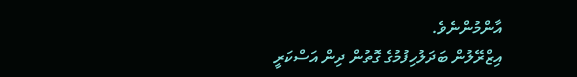އާންމުންނެވެ.
އިޒްރޭލުން ބަދަލުހިފުމުގެ ގޮތުން ދިން އަސްކަރީ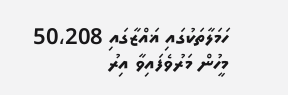ހަމަލާތަކުގައި ޣައްޒާގައި 50،208 މީހުން މަރުވެފައިވާ އިރު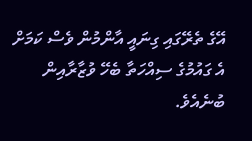އޭގެ ތެރޭގައި ގިނައީ އާންމުން ވެސް ކަމަށް އެ ގައުމުގެ ސިއްހަތާ ބެހޭ ވުޒާރާއިން ބުނެއެވެ.